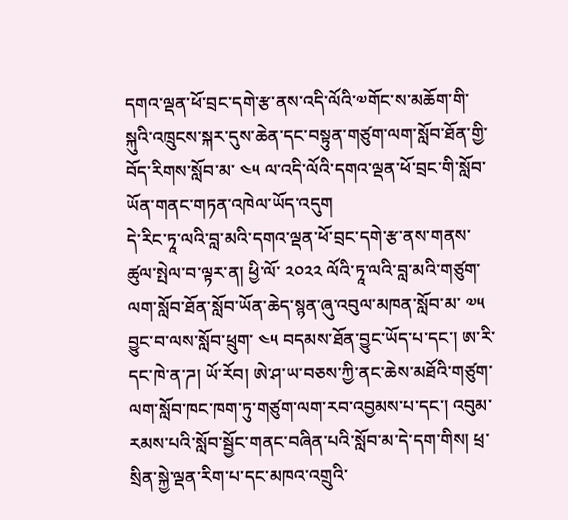དགའ་ལྡན་ཕོ་བྲང་དགེ་རྩ་ནས་འདི་ལོའི་༧གོང་ས་མཆོག་གི་སྐུའི་འཁྲུངས་སྐར་དུས་ཆེན་དང་བསྟུན་གཙུག་ལག་སློབ་ཐོན་གྱི་བོད་རིགས་སློབ་མ་ ༤༥ ལ་འདི་ལོའི་དགའ་ལྡན་ཕོ་བྲང་གི་སློབ་ཡོན་གནང་གཏན་འཁེལ་ཡོད་འདུག
དེ་རིང་ཏཱ་ལའི་བླ་མའི་དགའ་ལྡན་ཕོ་བྲང་དགེ་རྩ་ནས་གནས་ཚུལ་སྤེལ་བ་ལྟར་ན། ཕྱི་ལོ་ ༢༠༢༢ ལོའི་ཏཱ་ལའི་བླ་མའི་གཙུག་ལག་སློབ་ཐོན་སློབ་ཡོན་ཆེད་སྙན་ཞུ་འབུལ་མཁན་སློབ་མ་ ༧༥ བྱུང་བ་ལས་སློབ་ཕྲུག་ ༤༥ བདམས་ཐོན་བྱུང་ཡོད་པ་དང་། ཨ་རི་དང་ཁེ་ན་ཌ། ཡོ་རོབ། ཨེ་ཤ་ཡ་བཅས་ཀྱི་ནང་ཆེས་མཐོའི་གཙུག་ལག་སློབ་ཁང་ཁག་ཏུ་གཙུག་ལག་རབ་འབྱམས་པ་དང་། འབུམ་རམས་པའི་སློབ་སྦྱོང་གནང་བཞིན་པའི་སློབ་མ་དེ་དག་གིས། ཕྲ་སྲིན་སྐྱེ་ལྡན་རིག་པ་དང་མཁའ་འགྲུའི་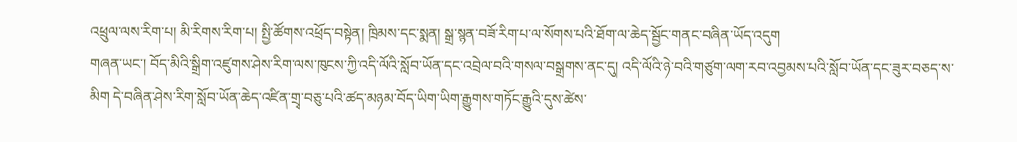འཕྲུལ་ལས་རིག་པ། མི་རིགས་རིག་པ། སྤྱི་ཚོགས་འཕྲོད་བསྟེན། ཁྲིམས་དང་སྨན། སྒྲ་སྙན་བཟོ་རིག་པ་ལ་སོགས་པའི་ཐོག་ལ་ཆེད་སྦྱོང་གནང་བཞིན་ཡོད་འདུག
གཞན་ཡང་། བོད་མིའི་སྒྲིག་འཛུགས་ཤེས་རིག་ལས་ཁུངས་ཀྱི་འདི་ལོའི་སློབ་ཡོན་དང་འབྲེལ་བའི་གསལ་བསྒྲགས་ནང་དུ། འདི་ལོའི་ཉེ་བའི་གཙུག་ལག་རབ་འབྱམས་པའི་སློབ་ཡོན་དང་ཟུར་བཅད་ས་མིག དེ་བཞིན་ཤེས་རིག་སློབ་ཡོན་ཆེད་འཛིན་གྲྭ་བཅུ་པའི་ཚད་མཉམ་བོད་ཡིག་ཡིག་རྒྱུགས་གཏོང་རྒྱུའི་དུས་ཚེས་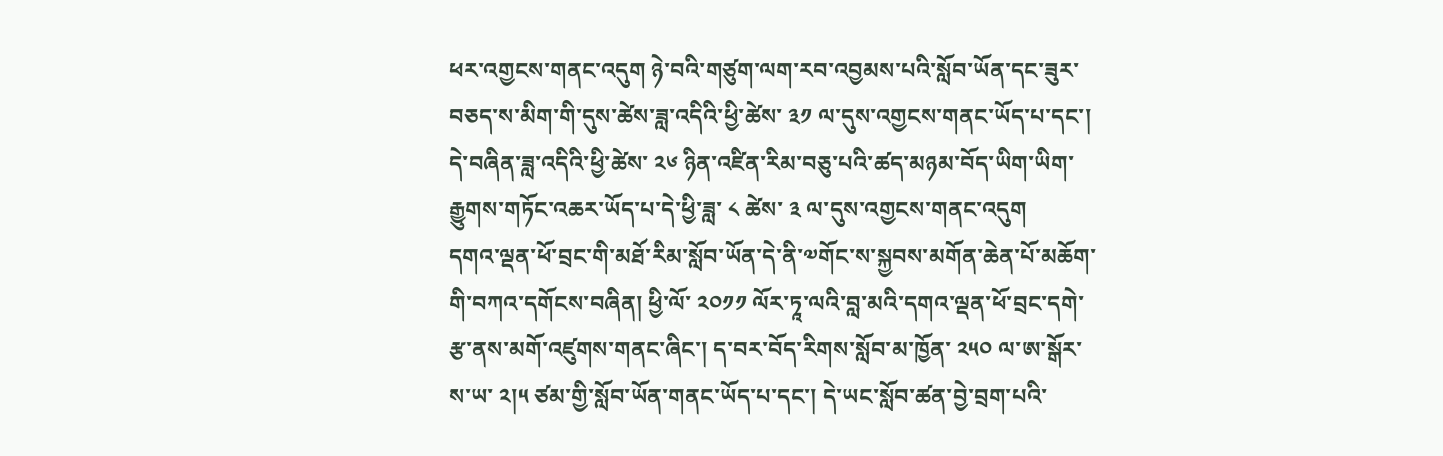ཕར་འགྱངས་གནང་འདུག ཉེ་བའི་གཙུག་ལག་རབ་འབྱམས་པའི་སློབ་ཡོན་དང་ཟུར་བཅད་ས་མིག་གི་དུས་ཚེས་ཟླ་འདིའི་ཕྱི་ཚེས་ ༣༡ ལ་དུས་འགྱངས་གནང་ཡོད་པ་དང་། དེ་བཞིན་ཟླ་འདིའི་ཕྱི་ཚེས་ ༢༦ ཉིན་འཛིན་རིམ་བཅུ་པའི་ཚད་མཉམ་བོད་ཡིག་ཡིག་རྒྱུགས་གཏོང་འཆར་ཡོད་པ་དེ་ཕྱི་ཟླ་ ༨ ཚེས་ ༣ ལ་དུས་འགྱངས་གནང་འདུག
དགའ་ལྡན་ཕོ་བྲང་གི་མཐོ་རིམ་སློབ་ཡོན་དེ་ནི་༧གོང་ས་སྐྱབས་མགོན་ཆེན་པོ་མཆོག་གི་བཀའ་དགོངས་བཞིན། ཕྱི་ལོ་ ༢༠༡༡ ལོར་ཏཱ་ལའི་བླ་མའི་དགའ་ལྡན་ཕོ་བྲང་དགེ་རྩ་ནས་མགོ་འཛུགས་གནང་ཞིང་། ད་བར་བོད་རིགས་སློབ་མ་ཁྱོན་ ༢༥༠ ལ་ཨ་སྒོར་ས་ཡ་ ༢།༥ ཙམ་གྱི་སློབ་ཡོན་གནང་ཡོད་པ་དང་། དེ་ཡང་སློབ་ཚན་བྱེ་བྲག་པའི་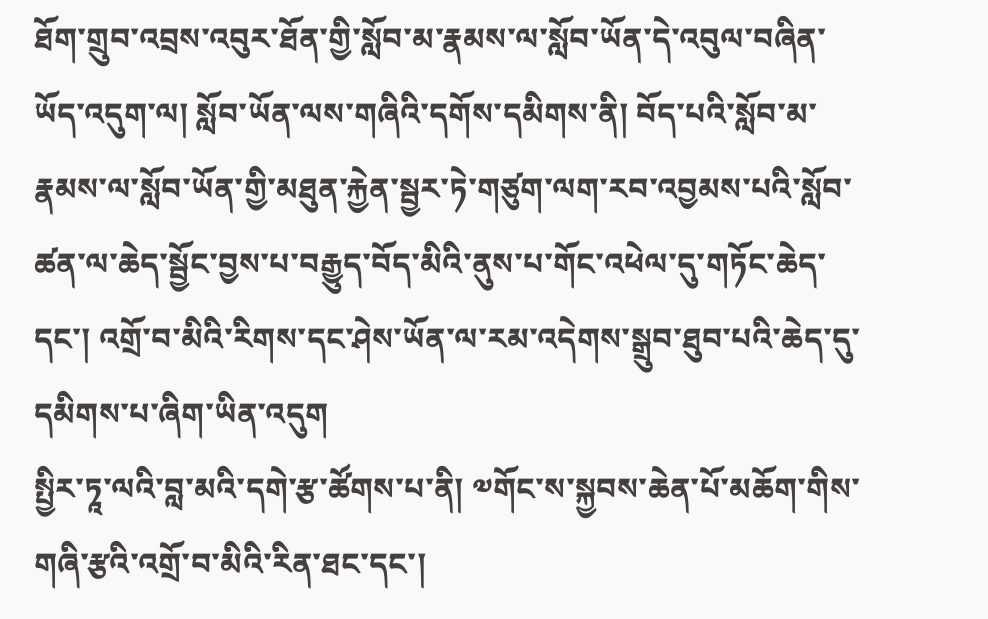ཐོག་གྲུབ་འབྲས་འབུར་ཐོན་གྱི་སློབ་མ་རྣམས་ལ་སློབ་ཡོན་དེ་འབུལ་བཞིན་ཡོད་འདུག་ལ། སློབ་ཡོན་ལས་གཞིའི་དགོས་དམིགས་ནི། བོད་པའི་སློབ་མ་རྣམས་ལ་སློབ་ཡོན་གྱི་མཐུན་རྐྱེན་སྦྱར་ཏེ་གཙུག་ལག་རབ་འབྱམས་པའི་སློབ་ཚན་ལ་ཆེད་སྦྱོང་བྱས་པ་བརྒྱུད་བོད་མིའི་ནུས་པ་གོང་འཕེལ་དུ་གཏོང་ཆེད་དང་། འགྲོ་བ་མིའི་རིགས་དང་ཤེས་ཡོན་ལ་རམ་འདེགས་སྒྲུབ་ཐུབ་པའི་ཆེད་དུ་དམིགས་པ་ཞིག་ཡིན་འདུག
སྤྱིར་ཏཱ་ལའི་བླ་མའི་དགེ་རྩ་ཚོགས་པ་ནི། ༧གོང་ས་སྐྱབས་ཆེན་པོ་མཆོག་གིས་གཞི་རྩའི་འགྲོ་བ་མིའི་རིན་ཐང་དང་།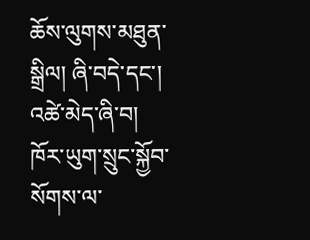ཆོས་ལུགས་མཐུན་སྒྲིལ། ཞི་བདེ་དང་། འཚེ་མེད་ཞི་བ། ཁོར་ཡུག་སྲུང་སྐྱོབ་སོགས་ལ་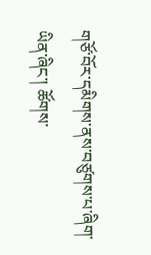གཙོ་བོར་དམིགས་ནས་བཙུགས་པ་ཞིག་ཡིན་ཞིང་། ཚོགས་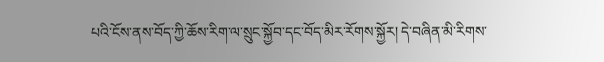པའི་ངོས་ནས་བོད་ཀྱི་ཆོས་རིག་ལ་སྲུང་སྐྱོབ་དང་བོད་མིར་རོགས་སྐྱོར། དེ་བཞིན་མི་རིགས་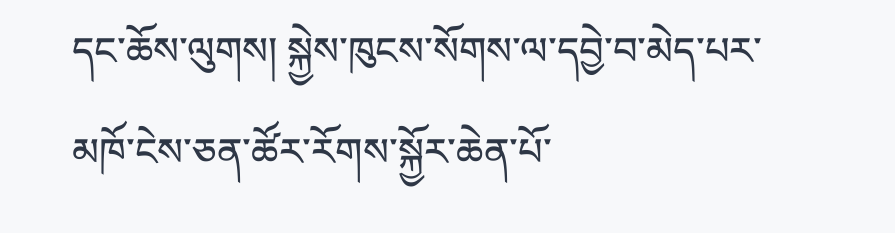དང་ཆོས་ལུགས། སྐྱེས་ཁུངས་སོགས་ལ་དབྱེ་བ་མེད་པར་མཁོ་ངེས་ཅན་ཚོར་རོགས་སྐྱོར་ཆེན་པོ་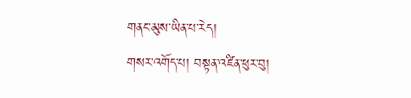གནང་མུས་ཡིན་པ་རེད།
གསར་འགོད་པ། བསྟན་འཛིན་ཕུར་བུ།